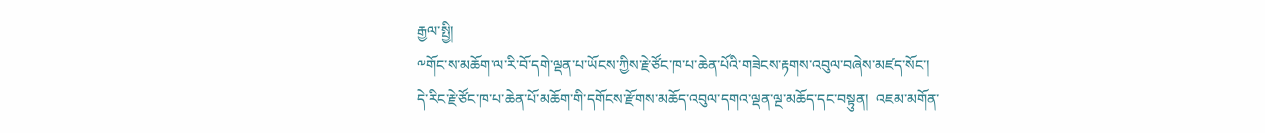རྒྱལ་སྤྱི།
༸གོང་ས་མཆོག་ལ་རི་བོ་དགེ་ལྡན་པ་ཡོངས་ཀྱིས་རྗེ་ཙོང་ཁ་པ་ཆེན་པོའི་གཟེངས་རྟགས་འབུལ་བཞེས་མཛད་སོང་།
དེ་རིང་རྗེ་ཙོང་ཁ་པ་ཆེན་པོ་མཆོག་གི་དགོངས་རྫོགས་མཆོད་འབུལ་དགའ་ལྡན་ལྔ་མཆོད་དང་བསྟུན།  འཇམ་མགོན་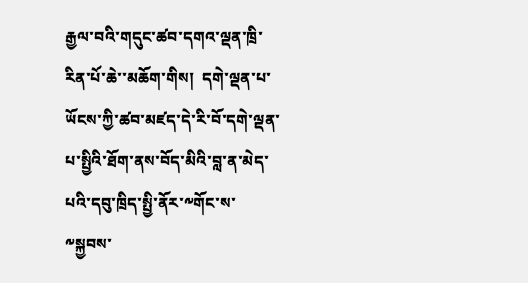རྒྱལ་བའི་གདུང་ཚབ་དགའ་ལྡན་ཁྲི་རིན་པོ་ཆེ་་མཆོག་གིས།  དགེ་ལྡན་པ་ཡོངས་ཀྱི་ཚབ་མཛད་དེ་རི་བོ་དགེ་ལྡན་པ་སྤྱིའི་ཐོག་ནས་བོད་མིའི་བླ་ན་མེད་པའི་དབུ་ཁྲིད་སྤྱི་ནོར་༸གོང་ས་༸སྐྱབས་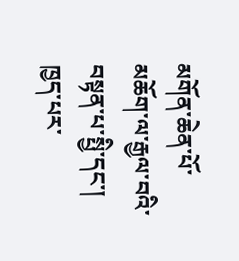མགོན་ཆེན་པོ་མཆོག་ལ་རྒྱལ་བའི་བསྟན་པ་སྤྱི་དང་། ཁྱད་པར་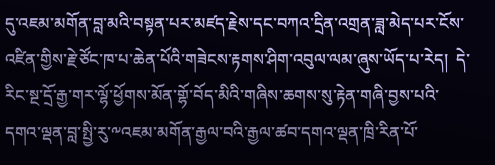དུ་འཇམ་མགོན་བླ་མའི་བསྟན་པར་མཛད་རྗེས་དང་བཀའ་དྲིན་འགྲན་ཟླ་མེད་པར་ངོས་འཛིན་གྱིས་རྗེ་ཙོང་ཁ་པ་ཆེན་པོའི་གཟེངས་རྟགས་ཤིག་འབུལ་ལམ་ཞུས་ཡོད་པ་རེད།  དེ་རིང་སྔ་དྲོ་རྒྱ་གར་ལྷོ་ཕྱོགས་མོན་གྷོ་བོད་མིའི་གཞིས་ཆགས་སུ་རྟེན་གཞི་བྱས་པའི་དགའ་ལྡན་བླ་སྤྱི་རུ་༸འཇམ་མགོན་རྒྱལ་བའི་རྒྱལ་ཚབ་དགའ་ལྡན་ཁྲི་རིན་པོ་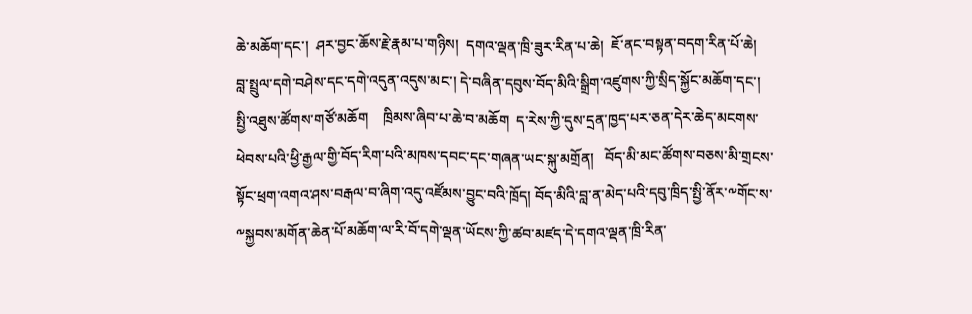ཆེ་མཆོག་དང་།  ཤར་བྱང་ཆོས་རྗེ་རྣམ་པ་གཉིས།  དགའ་ལྡན་ཁྲི་ཟུར་རིན་པ་ཆེ།  ཇོ་ནང་བསྟན་བདག་རིན་པོ་ཆེ།  བླ་སྤྲུལ་དགེ་བཤེས་དང་དགེ་འདུན་འདུས་མང་། དེ་བཞིན་དབུས་བོད་མིའི་སྒྲིག་འཛུགས་ཀྱི་སྲིད་སྐྱོང་མཆོག་དང་། སྤྱི་འཐུས་ཚོགས་གཙོ་མཆོག    ཁྲིམས་ཞིབ་པ་ཆེ་བ་མཆོག  ད་རེས་ཀྱི་དུས་དྲན་ཁྱད་པར་ཅན་དེར་ཆེད་མངགས་ཕེབས་པའི་ཕྱི་རྒྱལ་གྱི་བོད་རིག་པའི་མཁས་དབང་དང་གཞན་ཡང་སྐུ་མགྲོན།   བོད་མི་མང་ཚོགས་བཅས་མི་གྲངས་སྟོང་ཕྲག་འགའ་ཤས་བརྒལ་བ་ཞིག་འདུ་འཛོམས་བྱུང་བའི་ཁྲོད། བོད་མིའི་བླ་ན་མེད་པའི་དབུ་ཁྲིད་སྤྱི་ནོར་༸གོང་ས་༸སྐྱབས་མགོན་ཆེན་པོ་མཆོག་ལ་རི་བོ་དགེ་ལྡན་ཡོངས་ཀྱི་ཚབ་མཛད་དེ་དགའ་ལྡན་ཁྲི་རིན་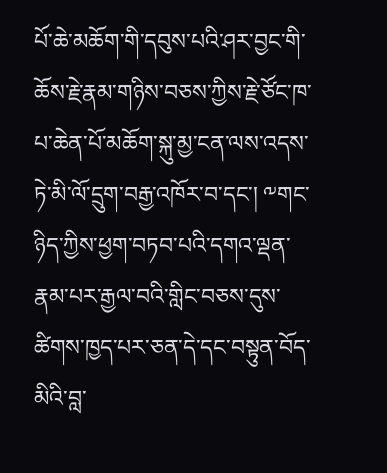པོ་ཆེ་མཆོག་གི་དབུས་པའི་ཤར་བྱང་གི་ཆོས་རྗེ་རྣམ་གཉིས་བཅས་ཀྱིས་རྗེ་ཙོང་ཁ་པ་ཆེན་པོ་མཆོག་སྐུ་མྱ་ངན་ལས་འདས་ཏེ་མི་ལོ་དྲུག་བརྒྱ་འཁོར་བ་དང་། ༸གང་ཉིད་ཀྱིས་ཕྱག་བཏབ་པའི་དགའ་ལྡན་རྣམ་པར་རྒྱལ་བའི་གླིང་བཅས་དུས་ཚིགས་ཁྱད་པར་ཅན་དེ་དང་བསྟུན་བོད་མིའི་བླ་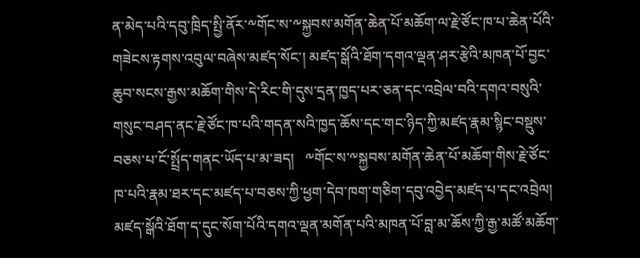ན་མེད་པའི་དབུ་ཁྲིད་སྤྱི་ནོར་༸གོང་ས་༸སྐྱབས་མགོན་ཆེན་པོ་མཆོག་ལ་རྗེ་ཙོང་ཁ་པ་ཆེན་པོའི་གཟེངས་རྟགས་འབུལ་བཞེས་མཛད་སོང་། མཛད་སྒོའི་ཐོག་དགའ་ལྡན་ཤར་རྩེའི་མཁན་པོ་བྱང་ཆུབ་སངས་རྒྱས་མཆོག་གིས་དེ་རིང་གི་དུས་དྲན་ཁྱད་པར་ཅན་དང་འབྲེལ་བའི་དགའ་བསུའི་གསུང་བཤད་ནང་རྗེ་ཙོང་ཁ་པའི་གདན་སའི་ཁྱད་ཆོས་དང་གང་ཉིད་ཀྱི་མཛད་རྣམ་སྙིང་བསྡུས་བཅས་པ་ངོ་སྤྲོད་གནང་ཡོད་པ་མ་ཟད།   ༸གོང་ས་༸སྐྱབས་མགོན་ཆེན་པོ་མཆོག་གིས་རྗེ་ཙོང་ཁ་པའི་རྣམ་ཐར་དང་མཛད་པ་བཅས་ཀྱི་ཕྱག་དེབ་ཁག་གཅིག་དབུ་འབྱེད་མཛད་པ་དང་འབྲེལ།  མཛད་སྒོའི་ཐོག་ད་དུང་སོག་པོའི་དགའ་ལྡན་མགོན་པའི་མཁན་པོ་བླ་མ་ཆོས་ཀྱི་རྒྱ་མཚོ་མཆོག་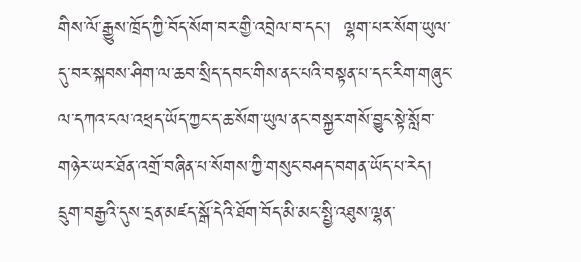གིས་ལོ་རྒྱུས་ཁྲོད་ཀྱི་བོད་སོག་བར་གྱི་འབྲེལ་བ་དང་།  ལྷག་པར་སོག་ཡུལ་དུ་བར་སྐབས་ཤིག་ལ་ཆབ་སྲིད་དབང་གིས་ནང་པའི་བསྟན་པ་དང་རིག་གཞུང་ལ་དཀའ་ངལ་འཕྲད་ཡོད་ཀྱང་ད་ཆ་སོག་ཡུལ་ནང་བསྐྱར་གསོ་བྱུང་སྟེ་སློབ་གཉེར་ཡར་ཐོན་འགྲོ་བཞིན་པ་སོགས་ཀྱི་གསུང་བཤད་བགན་ཡོད་པ་རེད། དྲུག་བརྒྱའི་དུས་དྲན་མཛད་སྒོ་དེའི་ཐོག་བོད་མི་མང་སྤྱི་འཐུས་ལྷན་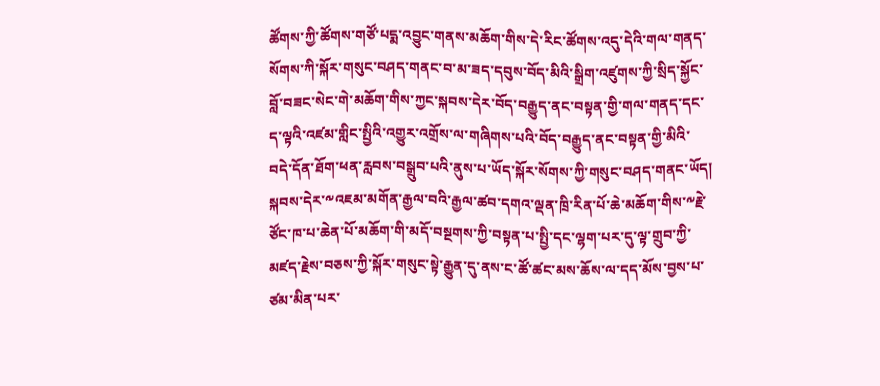ཚོགས་ཀྱི་ཚོགས་གཙོ་པདྨ་འབྱུང་གནས་མཆོག་གིས་དེ་རིང་ཚོགས་འདུ་དེའི་གལ་གནད་སོགས་ཀི་སྐོར་གསུང་བཤད་གནང་བ་མ་ཟད་དབུས་བོད་མིའི་སྒྲིག་འཛུགས་ཀྱི་སྲིད་སྐྱོང་བློ་བཟང་སེང་གེ་མཆོག་གིས་ཀྱང་སྐབས་དེར་བོད་བརྒྱུད་ནང་བསྟན་གྱི་གལ་གནད་དང་ད་ལྟའི་འཛམ་གླིང་སྤྱིའི་འགྱུར་འགྲོས་ལ་གཞིགས་པའི་བོད་བརྒྱུད་ནང་བསྟན་གྱི་མིའི་བདེ་དོན་ཐོག་ཕན་རླབས་བསྒྲུབ་པའི་ནུས་པ་ཡོད་སྐོར་སོགས་ཀྱི་གསུང་བཤད་གནང་ཡོད། སྐབས་དེར་༸འཇམ་མགོན་རྒྱལ་བའི་རྒྱལ་ཚབ་དགའ་ལྡན་ཁྲི་རིན་པོ་ཆེ་མཆོག་གིས་༸རྗེ་ཙོང་ཁ་པ་ཆེན་པོ་མཆོག་གི་མདོ་བསྔགས་ཀྱི་བསྟན་པ་སྤྱི་དང་ལྷག་པར་དུ་ལྟ་གྲུབ་ཀྱི་མཛད་རྗེས་བཅས་ཀྱི་སྐོར་གསུང་སྟེ་རྒྱུན་དུ་ནས་ང་ཚོ་ཚང་མས་ཆོས་ལ་དད་མོས་བྱས་པ་ཙམ་མིན་པར་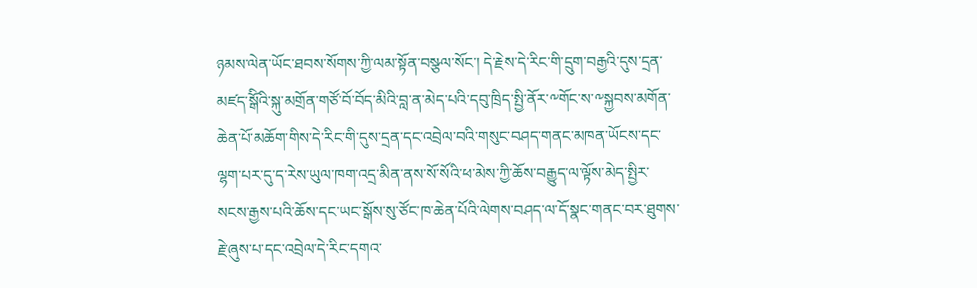ཉམས་ལེན་ཡོང་ཐབས་སོགས་ཀྱི་ལམ་སྟོན་བསྩལ་སོང་། དེ་རྗེས་དེ་རིང་གི་དྲུག་བརྒྱའི་དུས་དྲན་མཛད་སྒོིའི་སྐུ་མགྲོན་གཙོ་བོ་བོད་མིའི་བླ་ན་མེད་པའི་དབུ་ཁྲིད་སྤྱི་ནོར་༸གོང་ས་༸སྐྱབས་མགོན་ཆེན་པོ་མཆོག་གིས་དེ་རིང་གི་དུས་དྲན་དང་འབྲེལ་བའི་གསུང་བཤད་གནང་མཁན་ཡོངས་དང་ལྷག་པར་དུ་ད་རེས་ཡུལ་ཁག་འདྲ་མིན་ནས་སོ་སོའི་ཕ་མེས་ཀྱི་ཆོས་བརྒྱུད་ལ་ལྟོས་མེད་སྤྱིར་སངས་རྒྱས་པའི་ཆོས་དང་ཡང་སྒོས་སུ་ཙོང་ཁ་ཆེན་པོའི་ལེགས་བཤད་ལ་དོ་སྣང་གནང་བར་ཐུགས་རྗེ་ཞུས་པ་དང་འབྲེལ་དེ་རིང་དགའ་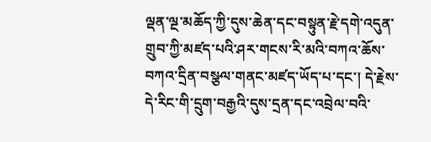ལྡན་ལྔ་མཆོད་ཀྱི་དུས་ཆེན་དང་བསྟུན་རྗེ་དགེ་འདུན་གྲུབ་ཀྱི་མཛད་པའི་ཤར་གངས་རི་མའི་བཀའ་ཆོས་བཀའ་དྲིན་བསྩལ་གནང་མཛད་ཡོད་པ་དང་། དེ་རྗེས་དེ་རིང་གི་དྲུག་བརྒྱའི་དུས་དྲན་དང་འབྲེལ་བའི་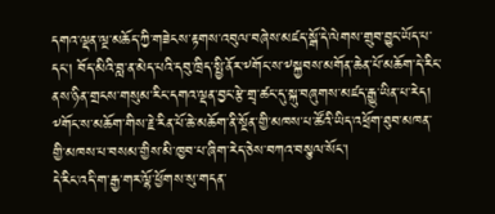དགའ་ལྡན་ལྔ་མཆོད་ཀྱི་གཟེངས་རྟགས་འབུལ་བཞེས་མཛད་སྒོ་དེ་ལེགས་གྲུབ་བྱུང་ཡོད་པ་དང་། བོད་མིའི་བླ་ན་མེད་པའི་དབུ་ཁྲིད་སྤྱི་ནོར་༸གོང་ས་༸སྐྱབས་མགོན་ཆེན་པོ་མཆོག་དེ་རིང་ནས་ཉིན་གྲངས་གསུམ་རིང་དགའ་ལྡན་བྱང་རྩེ་གྲྭ་ཚང་དུ་སྐུ་བཞུགས་མཛད་རྒྱུ་ཡིན་པ་རེད།
༸གོང་ས་མཆོག་གིས་རྗེ་རིན་པོ་ཆེ་མཆོག་ནི་སྔོན་གྱི་མཁས་པ་ཚོའི་ཡིད་འཕྲོག་ཐུབ་མཁན་གྱི་མཁས་པ་བསམ་གྱིས་མི་ཁྱབ་པ་ཞིག་རེད་ཅེས་བཀའ་བསྩལ་སོང་།
དེ་རིང་འདི་ག་རྒྱ་གར་ལྷོ་ཕྱོགས་སུ་གདན་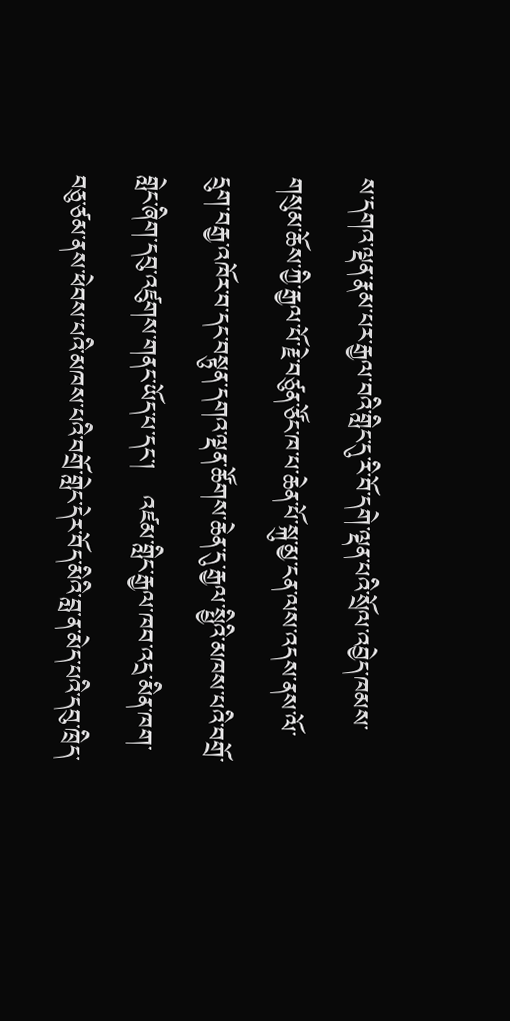ས་དགའ་ལྡན་རྣམ་པར་རྒྱལ་བའི་གླིང་དུ་རི་བོ་དགེ་ལྡན་པའི་སྲོལ་འབྱེད་ཁམས་གསུམ་ཆོས་ཀྱི་རྒྱལ་པོ་རྗེ་བཙུན་ཙོང་ཁ་པ་ཆེན་པོ་སྐུ་མྱ་ངན་ལས་འདས་ནས་ལོ་དྲུག་བརྒྱ་འཁོར་བ་དང་བསྟུན་དགའ་ལྡན་ཚོགས་ཆེན་དུ་རྒྱལ་སྤྱིའི་མཁས་པའི་བགྲོ་གླེང་ཞིག་དབུ་འཛུགས་གནང་ཡོད་པ་དང་།   འཛམ་གླིང་རྒྱལ་ཁབ་འདྲ་མིན་ཁག་བཅུ་ཙམ་ནས་ཕེབས་པའི་མཁས་པའི་བགྲོ་གླེང་དེར་བོད་མིའི་བླ་ན་མེད་པའི་དབུ་ཁྲིད་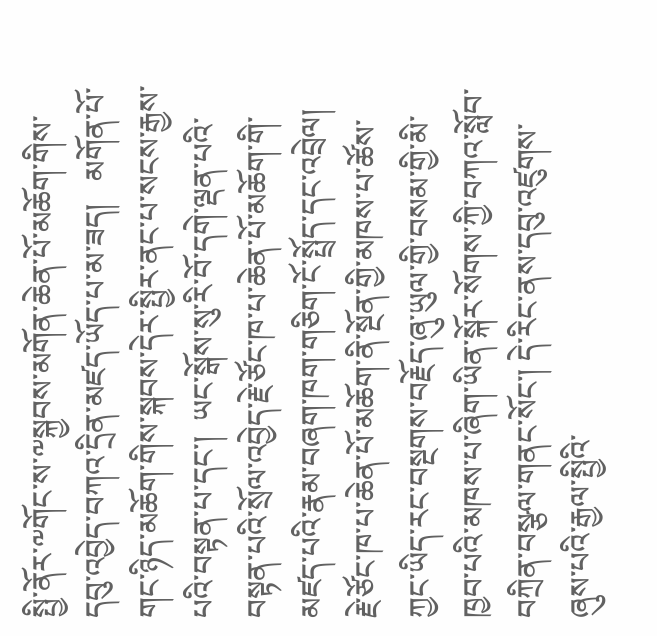སྤྱི་ནོར་༸གོང་ས་༸སྐྱབས་མགོན་ཆེན་པོ་མཆོག་གིས་དབུ་འབྱེད་བཀའ་དྲིན་མཛད་ཡོད་པ་མ་ཟད།   མགོན་པོ་གང་ཉིད་མཆོག་གིས་སྐབས་དེར་སྤྱིར་ནང་པ་སངས་རྒྱས་པའི་བསྟན་པ་དང་།  ཡང་སྒོས་སུ་རི་བོ་དགེ་ལྡན་པའི་བསྟན་པའི་སྲོལ་འབྱེད་རྗེ་ཙོང་ཁ་པ་ཆེན་པོ་མཆོག་གི་མཛད་པའི་རྣམ་བཞག་ཁག་གཅིག་ངོ་སྤྲོད་དང་འབྲེལ།      རྗེ་ཙོང་ཁ་པ་ཆེན་པོ་མཆོག་ནི་སྔོན་གྱི་མཁས་པ་ཚོས་ཀྱང་ཡིད་རང་བསྔགས་བརྗོད་ཞུ་ཡུལ་གྱི་བསམ་གྱི་མི་ཁྱབ་པའི་མཁས་པ་ཞིག་ཡིན་སྐོར་སོགས་ཀྱི་བཀའ་སློབ་བཀྲིན་བསྩལ་གནང་སོང་། དེ་རིང་ནས་དབུ་འཛུགས་ཞུས་པའི་རྒྱལ་སྤྱིའི་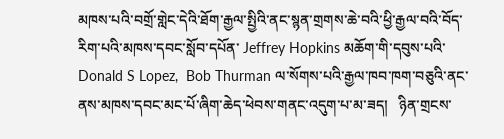མཁས་པའི་བགྲོ་གླེང་དེའི་ཐོག་རྒྱལ་སྤྱིའི་ནང་སྙན་གྲགས་ཆེ་བའི་ཕྱི་རྒྱལ་བའི་བོད་རིག་པའི་མཁས་དབང་སློབ་དཔོན་ Jeffrey Hopkins མཆོག་གི་དབུས་པའི་ Donald S Lopez,  Bob Thurman ལ་སོགས་པའི་རྒྱལ་ཁབ་ཁག་བཅུའི་ནང་ནས་མཁས་དབང་མང་པོ་ཞིག་ཆེད་ཕེབས་གནང་འདུག་པ་མ་ཟད།   ཉིན་གྲངས་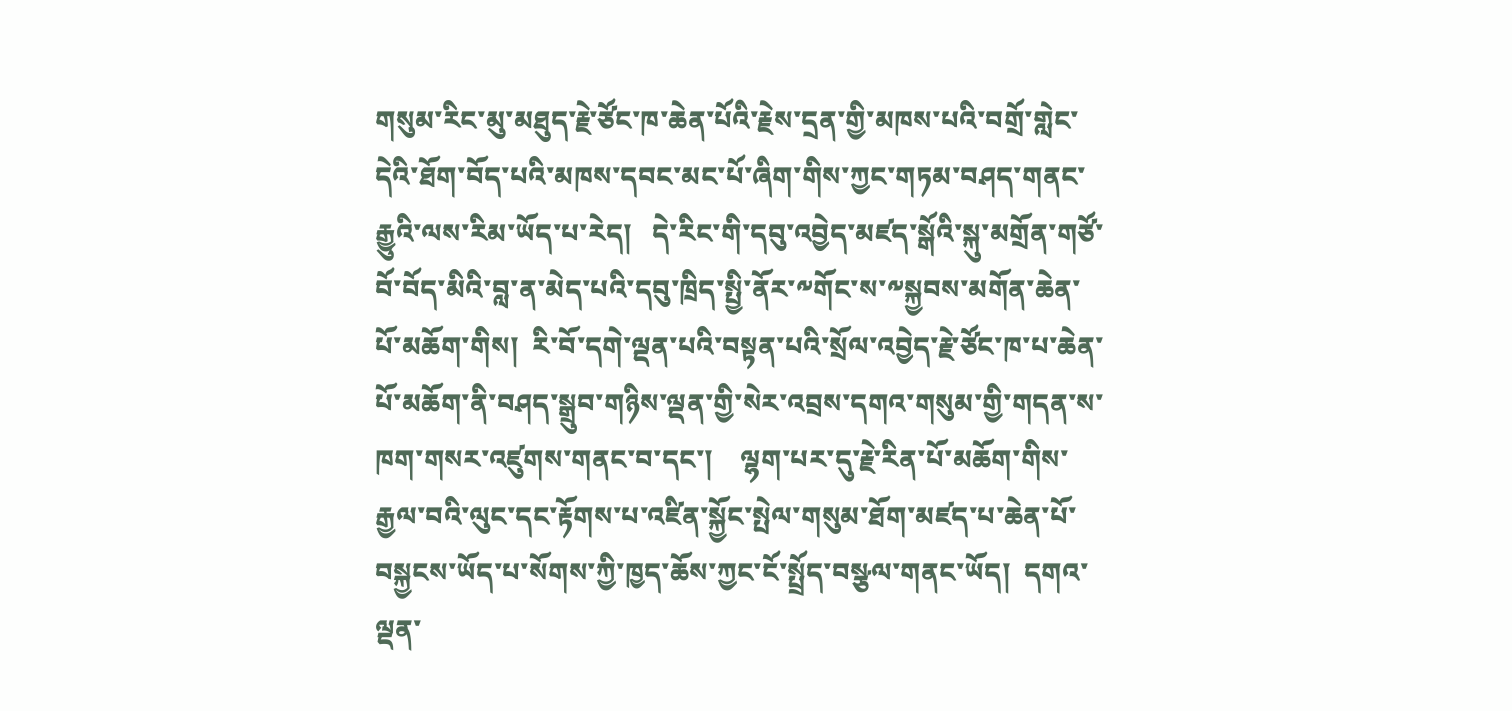གསུམ་རིང་མུ་མཐུད་རྗེ་ཙོང་ཁ་ཆེན་པོའི་རྗེས་དྲན་གྱི་མཁས་པའི་བགྲོ་གླེང་དེའི་ཐོག་བོད་པའི་མཁས་དབང་མང་པོ་ཞིག་གིས་ཀྱང་གཏམ་བཤད་གནང་རྒྱུའི་ལས་རིམ་ཡོད་པ་རེད།   དེ་རིང་གི་དབུ་འབྱེད་མཛད་སྒོའི་སྐུ་མགྲོན་གཙོ་བོ་བོད་མིའི་བླ་ན་མེད་པའི་དབུ་ཁྲིད་སྤྱི་ནོར་༸གོང་ས་༸སྐྱབས་མགོན་ཆེན་པོ་མཆོག་གིས།  རི་བོ་དགེ་ལྡན་པའི་བསྟན་པའི་སྲོལ་འབྱེད་རྗེ་ཙོང་ཁ་པ་ཆེན་པོ་མཆོག་ནི་བཤད་སྒྲུབ་གཉིས་ལྡན་གྱི་སེར་འབྲས་དགའ་གསུམ་གྱི་གདན་ས་ཁག་གསར་འཛུགས་གནང་བ་དང་།    ལྷག་པར་དུ་རྗེ་རིན་པོ་མཆོག་གིས་རྒྱལ་བའི་ལུང་དང་རྟོགས་པ་འཛིན་སྐྱོང་སྤེལ་གསུམ་ཐོག་མཛད་པ་ཆེན་པོ་བསྐྱངས་ཡོད་པ་སོགས་ཀྱི་ཁྱད་ཆོས་ཀྱང་ངོ་སྤྲོད་བསྩལ་གནང་ཡོད།  དགའ་ལྡན་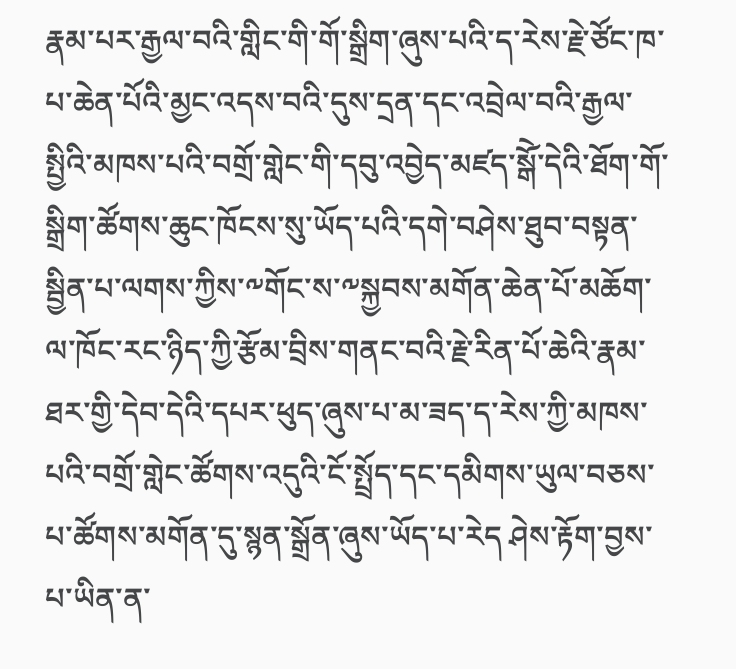རྣམ་པར་རྒྱལ་བའི་གླིང་གི་གོ་སྒྲིག་ཞུས་པའི་ད་རེས་རྗེ་ཙོང་ཁ་པ་ཆེན་པོའི་མྱང་འདས་བའི་དུས་དྲན་དང་འབྲེལ་བའི་རྒྱལ་སྤྱིའི་མཁས་པའི་བགྲོ་གླེང་གི་དབུ་འབྱེད་མཛད་སྒོེ་དེའི་ཐོག་གོ་སྒྲིག་ཚོགས་ཆུང་ཁོངས་སུ་ཡོད་པའི་དགེ་བཤེས་ཐུབ་བསྟན་སྦྱིན་པ་ལགས་ཀྱིས་༸གོང་ས་༸སྐྱབས་མགོན་ཆེན་པོ་མཆོག་ལ་ཁོང་རང་ཉིད་ཀྱི་རྩོམ་བྲིས་གནང་བའི་རྗེ་རིན་པོ་ཆེའི་རྣམ་ཐར་གྱི་དེབ་དེའི་དཔར་ཕུད་ཞུས་པ་མ་ཟད་ད་རེས་ཀྱི་མཁས་པའི་བགྲོ་གླེང་ཚོགས་འདུའི་ངོ་སྤྲོད་དང་དམིགས་ཡུལ་བཅས་པ་ཚོགས་མགོན་དུ་སྙན་སྒྲོན་ཞུས་ཡོད་པ་རེད ཤེས་རྟོག་བྱས་པ་ཡིན་ན་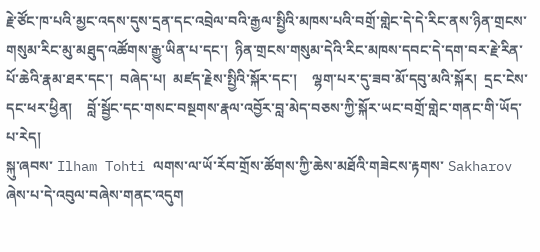རྗེ་ཙོང་ཁ་པའི་མྱང་འདས་དུས་དྲན་དང་འབྲེལ་བའི་རྒྱལ་སྤྱིའི་མཁས་པའི་བགྲོ་གླེང་དེ་དེ་རིང་ནས་ཉིན་གྲངས་གསུམ་རིང་མུ་མཐུད་འཚོགས་རྒྱུ་ཡིན་པ་དང་།  ཉིན་གྲངས་གསུམ་དེའི་རིང་མཁས་དབང་དེ་དག་བར་རྗེ་རིན་པོ་ཆེའི་རྣམ་ཐར་དང་།  བཞེད་པ།  མཛད་རྗེས་སྤྱིའི་སྐོར་དང་།    ལྷག་པར་དུ་ཟབ་མོ་དབུ་མའི་སྐོར།  དྲང་ངེས་དང་ཕར་ཕྱིན།    བློ་སྦྱོང་དང་གསང་བསྔགས་རྣལ་འབྱོར་བླ་མེད་བཅས་ཀྱི་སྐོར་ཡང་བགྲོ་གླེང་གནང་གི་ཡོད་པ་རེད།
སྐུ་ཞབས་ Ilham Tohti ལགས་ལ་ཡོ་རོབ་གྲོས་ཚོགས་ཀྱི་ཆེས་མཐོའི་གཟེངས་རྟགས་ Sakharov ཞེས་པ་དེ་འབུལ་བཞེས་གནང་འདུག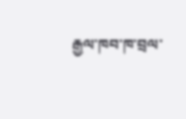རྒྱལ་ཁབ་ཁ་བྲལ་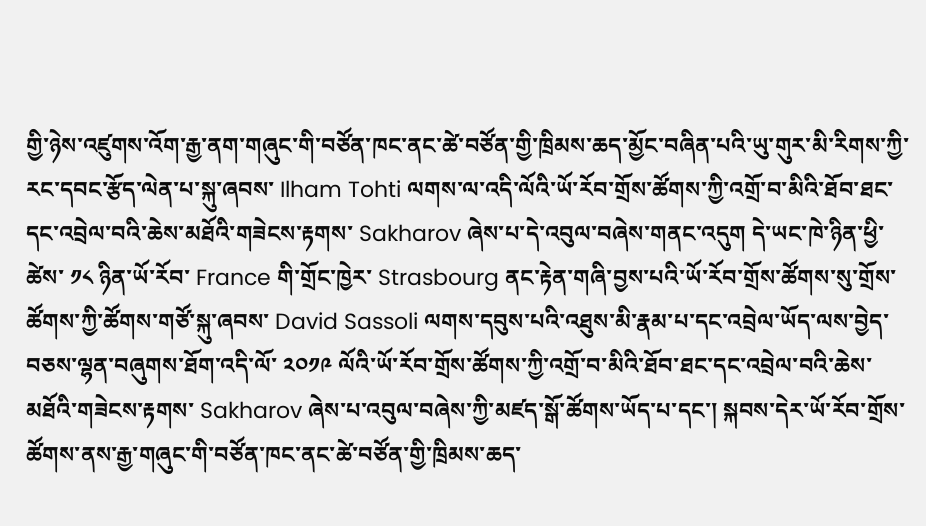གྱི་ཉེས་འཛུགས་འོག་རྒྱ་ནག་གཞུང་གི་བཙོན་ཁང་ནང་ཚེ་བཙོན་གྱི་ཁྲིམས་ཆད་མྱོང་བཞིན་པའི་ཡུ་གུར་མི་རིགས་ཀྱི་རང་དབང་རྩོད་ལེན་པ་སྐུ་ཞབས་ Ilham Tohti ལགས་ལ་འདི་ལོའི་ཡོ་རོབ་གྲོས་ཚོགས་ཀྱི་འགྲོ་བ་མིའི་ཐོབ་ཐང་དང་འབྲེལ་བའི་ཆེས་མཐོའི་གཟེངས་རྟགས་ Sakharov ཞེས་པ་དེ་འབུལ་བཞེས་གནང་འདུག དེ་ཡང་ཁེ་ཉིན་ཕྱི་ཚེས་ ༡༨ ཉིན་ཡོ་རོབ་ France གི་གྲོང་ཁྱེར་ Strasbourg ནང་རྟེན་གཞི་བྱས་པའི་ཡོ་རོབ་གྲོས་ཚོགས་སུ་གྲོས་ཚོགས་ཀྱི་ཚོགས་གཙོ་སྐུ་ཞབས་ David Sassoli ལགས་དབུས་པའི་འཐུས་མི་རྣམ་པ་དང་འབྲེལ་ཡོད་ལས་བྱེད་བཅས་ལྷན་བཞུགས་ཐོག་འདི་ལོ་ ༢༠༡༩ ལོའི་ཡོ་རོབ་གྲོས་ཚོགས་ཀྱི་འགྲོ་བ་མིའི་ཐོབ་ཐང་དང་འབྲེལ་བའི་ཆེས་མཐོའི་གཟེངས་རྟགས་ Sakharov ཞེས་པ་འབུལ་བཞེས་ཀྱི་མཛད་སྒོ་ཚོགས་ཡོད་པ་དང་། སྐབས་དེར་ཡོ་རོབ་གྲོས་ཚོགས་ནས་རྒྱ་གཞུང་གི་བཙོན་ཁང་ནང་ཚེ་བཙོན་གྱི་ཁྲིམས་ཆད་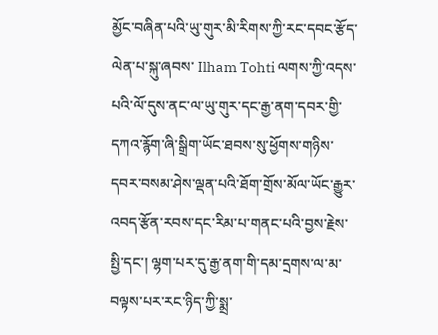མྱོང་བཞིན་པའི་ཡུ་གུར་མི་རིགས་ཀྱི་རང་དབང་རྩོད་ལེན་པ་སྐུ་ཞབས་ Ilham Tohti ལགས་ཀྱི་འདས་པའི་ལོ་དུས་ནང་ལ་ཡུ་གུར་དང་རྒྱ་ནག་དབར་གྱི་དཀའ་རྙོག་ཞི་སྒྲིག་ཡོང་ཐབས་སུ་ཕྱོགས་གཉིས་དབར་བསམ་ཤེས་ལྡན་པའི་ཐོག་གྲོས་མོལ་ཡོང་རྒྱུར་འབད་རྩོན་རབས་དང་རིམ་པ་གནང་པའི་བྱས་རྗེས་སྤྱི་དང་། ལྷག་པར་དུ་རྒྱ་ནག་གི་དམ་དྲགས་ལ་མ་བལྟས་པར་རང་ཉིད་ཀྱི་སྨྲ་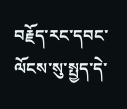བརྗོད་རང་དབང་ལོངས་སུ་སྤྱད་དེ་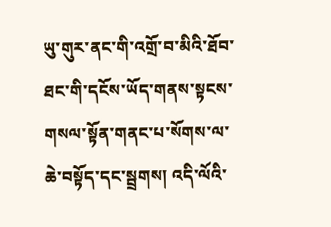ཡུ་གུར་ནང་གི་འགྲོ་བ་མིའི་ཐོབ་ཐང་གི་དངོས་ཡོད་གནས་སྟངས་གསལ་སྟོན་གནང་པ་སོགས་ལ་ཆེ་བསྟོད་དང་སྦྲགས། འདི་ལོའི་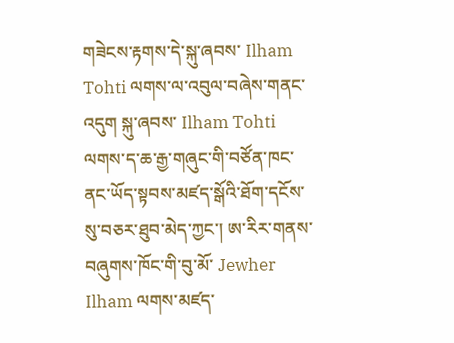གཟེངས་རྟགས་དེ་སྐུ་ཞབས་ Ilham Tohti ལགས་ལ་འབུལ་བཞེས་གནང་འདུག སྐུ་ཞབས་ Ilham Tohti ལགས་ད་ཆ་རྒྱ་གཞུང་གི་བཙོན་ཁང་ནང་ཡོད་སྟབས་མཛད་སྒོའི་ཐོག་དངོས་སུ་བཅར་ཐུབ་མེད་ཀྱང་། ཨ་རིར་གནས་བཞུགས་ཁོང་གི་བུ་མོ་ Jewher Ilham ལགས་མཛད་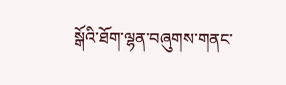སྒོའི་ཐོག་ལྷན་བཞུགས་གནང་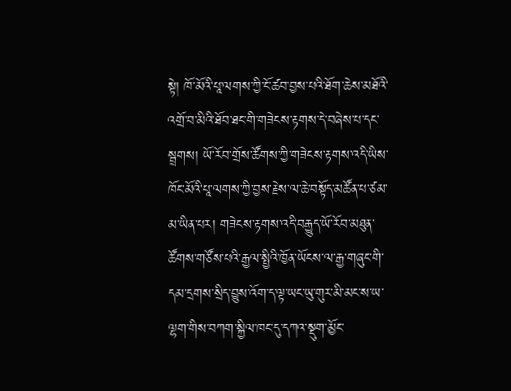སྟེ། ཁོ་མོའི་པཱ་ལགས་ཀྱི་ངོ་ཚབ་བྱས་པའི་ཐོག་ཆེས་མཐོའི་འགྲོ་བ་མིའི་ཐོབ་ཐང་གི་གཟེངས་རྟགས་དེ་བཞེས་པ་དང་སྦྲགས། ཡོ་རོབ་གྲོས་ཚོགས་ཀྱི་གཟེངས་རྟགས་འདི་ཡིས་ཁོང་མོའི་པཱ་ལགས་ཀྱི་བྱས་རྗེས་ལ་ཆེ་བསྟོད་མཚོན་པ་ཙམ་མ་ཡིན་པར། གཟེངས་རྟགས་འདི་བརྒྱུད་ཡོ་རོབ་མཐུན་ཚོགས་གཙོས་པའི་རྒྱལ་སྤྱིའི་ཁྱོན་ཡོངས་ལ་རྒྱ་གཞུང་གི་དམ་དྲགས་སྲིད་བྱུས་འོག་ད་ལྟ་ཡང་ཡུ་གུར་མི་མང་ས་ཡ་ལྷག་གིས་བཀག་སྐྱིལ་ཁང་དུ་དཀའ་སྡུག་མྱོང་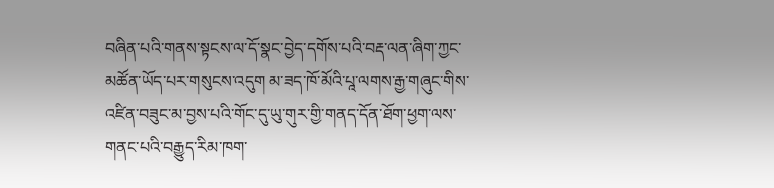བཞིན་པའི་གནས་སྟངས་ལ་དོ་སྣང་བྱེད་དགོས་པའི་བརྡ་ལན་ཞིག་ཀྱང་མཚོན་ཡོད་པར་གསུངས་འདུག མ་ཟད་ཁོ་མོའི་པཱ་ལགས་རྒྱ་གཞུང་གིས་འཛིན་བཟུང་མ་བྱས་པའི་གོང་དུ་ཡུ་གུར་གྱི་གནད་དོན་ཐོག་ཕྱག་ལས་གནང་པའི་བརྒྱུད་རིམ་ཁག་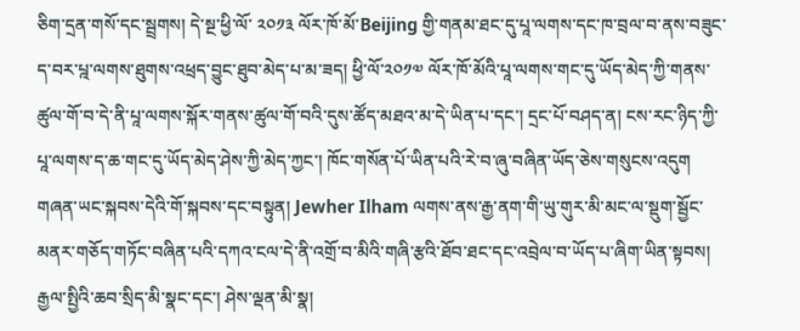ཅིག་དྲན་གསོ་དང་སྦྲགས། དེ་སྔ་ཕྱི་ལོ་ ༢༠༡༣ ལོར་ཁོ་མོ་Beijing གྱི་གནམ་ཐང་དུ་པཱ་ལགས་དང་ཁ་བྲལ་བ་ནས་བཟུང་ད་བར་པྰ་ལགས་ཐུགས་འཕྲད་བྱུང་ཐུབ་མེད་པ་མ་ཟད། ཕྱི་ལོ་༢༠༡༧ ལོར་ཁོ་མོའི་པཱ་ལགས་གང་དུ་ཡོད་མེད་ཀྱི་གནས་ཚུལ་གོ་བ་དེ་ནི་པཱ་ལགས་སྐོར་གནས་ཚུལ་གོ་བའི་དུས་ཚོད་མཐའ་མ་དེ་ཡིན་པ་དང་། དྲང་པོ་བཤད་ན། ངས་རང་ཉིད་ཀྱི་པཱ་ལགས་ད་ཆ་གང་དུ་ཡོད་མེད་ཤེས་ཀྱི་མེད་ཀྱང་། ཁོང་གསོན་པོ་ཡིན་པའི་རེ་བ་ཞུ་བཞིན་ཡོད་ཅེས་གསུངས་འདུག གཞན་ཡང་སྐབས་དེའི་གོ་སྐབས་དང་བསྟུན། Jewher Ilham ལགས་ནས་རྒྱ་ནག་གི་ཡུ་གུར་མི་མང་ལ་སྡུག་སྦྱོང་མནར་གཅོད་གཏོང་བཞིན་པའི་དཀའ་ངལ་དེ་ནི་འགྲོ་བ་མིའི་གཞི་རྩའི་ཐོབ་ཐང་དང་འབྲེལ་བ་ཡོད་པ་ཞིག་ཡིན་སྟབས། རྒྱལ་སྤྱིའི་ཆབ་སྲིད་མི་སྣང་དང་། ཤེས་ལྡན་མི་སྣ།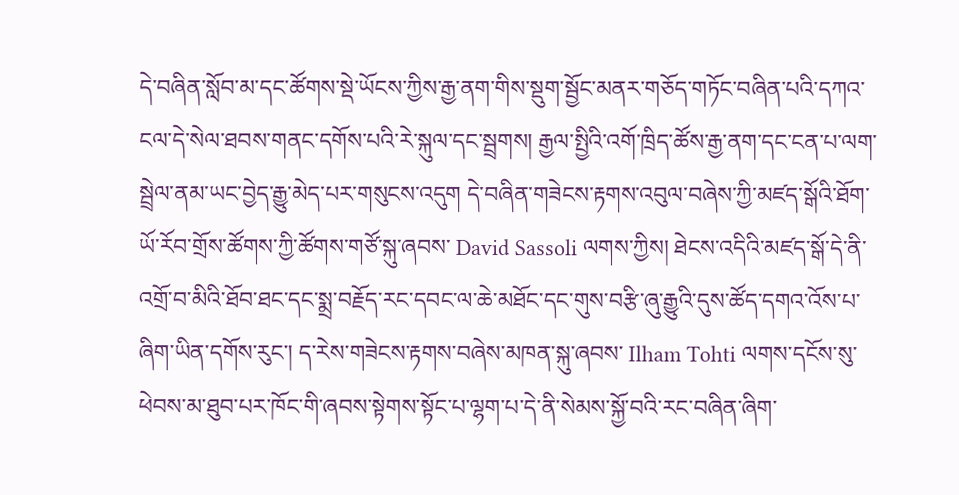དེ་བཞིན་སློབ་མ་དང་ཚོགས་སྡེ་ཡོངས་ཀྱིས་རྒྱ་ནག་གིས་སྡུག་སྦྱོང་མནར་གཅོད་གཏོང་བཞིན་པའི་དཀའ་ངལ་དེ་སེལ་ཐབས་གནང་དགོས་པའི་རེ་སྐུལ་དང་སྦྲགས། རྒྱལ་སྤྱིའི་འགོ་ཁྲིད་ཚོས་རྒྱ་ནག་དང་ངན་པ་ལག་སྦྲེལ་ནམ་ཡང་བྱེད་རྒྱུ་མེད་པར་གསུངས་འདུག དེ་བཞིན་གཟེངས་རྟགས་འབུལ་བཞེས་ཀྱི་མཛད་སྒོའི་ཐོག་ཡོ་རོབ་གྲོས་ཚོགས་ཀྱི་ཚོགས་གཙོ་སྐུ་ཞབས་ David Sassoli ལགས་ཀྱིས། ཐེངས་འདིའི་མཛད་སྒོ་དེ་ནི་འགྲོ་བ་མིའི་ཐོབ་ཐང་དང་སྨྲ་བརྗོད་རང་དབང་ལ་ཆེ་མཐོང་དང་གུས་བརྩི་ཞུ་རྒྱུའི་དུས་ཚོད་དགའ་འོས་པ་ཞིག་ཡིན་དགོས་རུང་། ད་རེས་གཟེངས་རྟགས་བཞེས་མཁན་སྐུ་ཞབས་ Ilham Tohti ལགས་དངོས་སུ་ཕེབས་མ་ཐུབ་པར་ཁོང་གི་ཞབས་སྟེགས་སྟོང་པ་ལྷག་པ་དེ་ནི་སེམས་སྐྱོ་བའི་རང་བཞིན་ཞིག་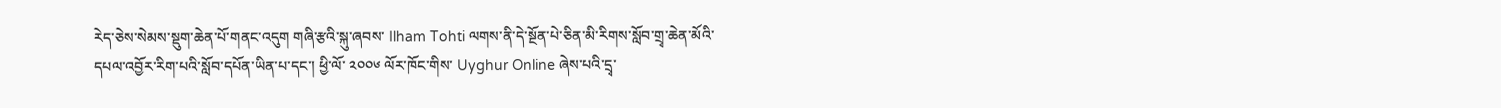རེད་ཅེས་སེམས་སྡུག་ཆེན་པོ་གནང་འདུག གཞི་རྩའི་སྐུ་ཞབས་ Ilham Tohti ལགས་ནི་དེ་སྔོན་པེ་ཅིན་མི་རིགས་སློབ་གྲྭ་ཆེན་མོའི་དཔལ་འབྱོར་རིག་པའི་སློབ་དཔོན་ཡིན་པ་དང་། ཕྱི་ལོ་ ༢༠༠༦ ལོར་ཁོང་གིས་ Uyghur Online ཞེས་པའི་དྲྭ་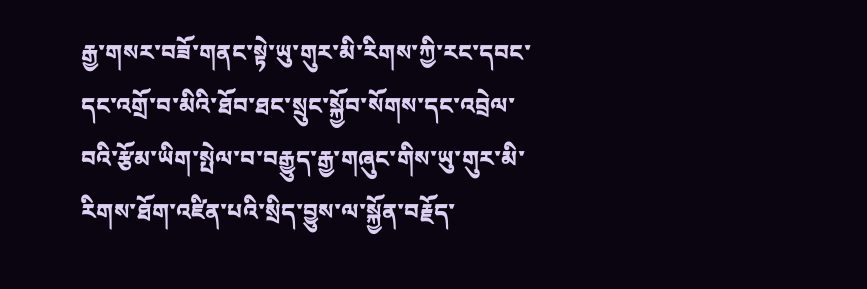རྒྱ་གསར་བཟོ་གནང་སྟེ་ཡུ་གུར་མི་རིགས་ཀྱི་རང་དབང་དང་འགྲོ་བ་མིའི་ཐོབ་ཐང་སྲུང་སྐྱོབ་སོགས་དང་འབྲེལ་བའི་རྩོམ་ཡིག་སྤེལ་བ་བརྒྱུད་རྒྱ་གཞུང་གིས་ཡུ་གུར་མི་རིགས་ཐོག་འཛིན་པའི་སྲིད་བྱུས་ལ་སྐྱོན་བརྗོད་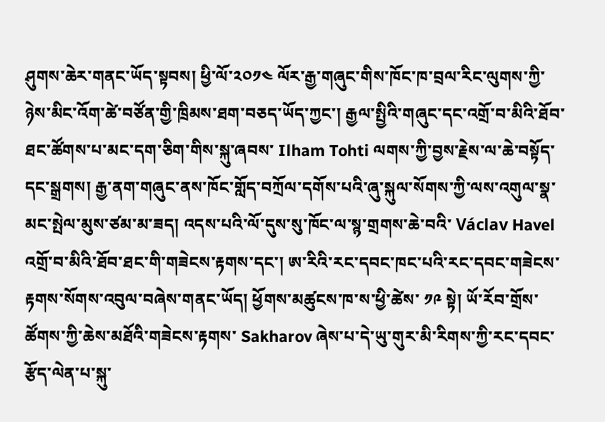ཤུགས་ཆེར་གནང་ཡོད་སྟབས། ཕྱི་ལོ་༢༠༡༤ ལོར་རྒྱ་གཞུང་གིས་ཁོང་ཁ་བྲལ་རིང་ལུགས་ཀྱི་ཉེས་མིང་འོག་ཚེ་བཙོན་གྱི་ཁྲིམས་ཐག་བཅད་ཡོད་ཀྱང་། རྒྱལ་སྤྱིའི་གཞུང་དང་འགྲོ་བ་མིའི་ཐོབ་ཐང་ཚོགས་པ་མང་དག་ཅིག་གིས་སྐུ་ཞབས་ Ilham Tohti ལགས་ཀྱི་བྱས་རྗེས་ལ་ཆེ་བསྟོད་དང་སྒྲགས། རྒྱ་ནག་གཞུང་ནས་ཁོང་གློད་བཀྲོལ་དགོས་པའི་ཞུ་སྐུལ་སོགས་ཀྱི་ལས་འགུལ་སྣ་མང་སྤེལ་མུས་ཙམ་མ་ཟད། འདས་པའི་ལོ་དུས་སུ་ཁོང་ལ་སྙ་གྲགས་ཆེ་བའི་ Václav Havel འགྲོ་བ་མིའི་ཐོབ་ཐང་གི་གཟེངས་རྟགས་དང་། ཨ་རིའི་རང་དབང་ཁང་པའི་རང་དབང་གཟེངས་རྟགས་སོགས་འབུལ་བཞེས་གནང་ཡོད། ཕྱོགས་མཚུངས་ཁ་ས་ཕྱི་ཚེས་ ༡༩ སྟེ། ཡོ་རོབ་གྲོས་ཚོགས་ཀྱི་ཆེས་མཐོའི་གཟེངས་རྟགས་ Sakharov ཞེས་པ་དེ་ཡུ་གུར་མི་རིགས་ཀྱི་རང་དབང་རྩོད་ལེན་པ་སྐུ་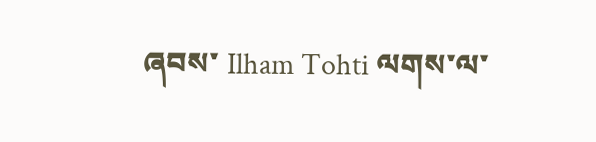ཞབས་ Ilham Tohti ལགས་ལ་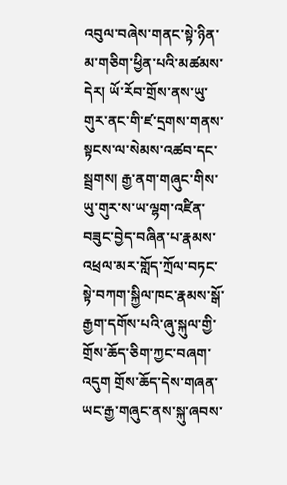འབུལ་བཞེས་གནང་སྟེ་ཉིན་མ་གཅིག་ཕྱིན་པའི་མཚམས་དེར། ཡོ་རོབ་གྲོས་ནས་ཡུ་གུར་ནང་གི་ཛ་དྲགས་གནས་སྟངས་ལ་སེམས་འཚབ་དང་སྦྲགས། རྒྱ་ནག་གཞུང་གིས་ཡུ་གུར་ས་ཡ་ལྷག་འཛིན་བཟུང་བྱེད་བཞིན་པ་རྣམས་འཕྲལ་མར་གློད་ཀྲོལ་བཏང་སྟེ་བཀག་སྐྱིལ་ཁང་རྣམས་སྒོ་རྒྱག་དགོས་པའི་ཞུ་སྐུལ་གྱི་གྲོས་ཆོད་ཅིག་ཀྱང་བཞག་འདུག གྲོས་ཆོད་དེས་གཞན་ཡང་རྒྱ་གཞུང་ནས་སྐུ་ཞབས་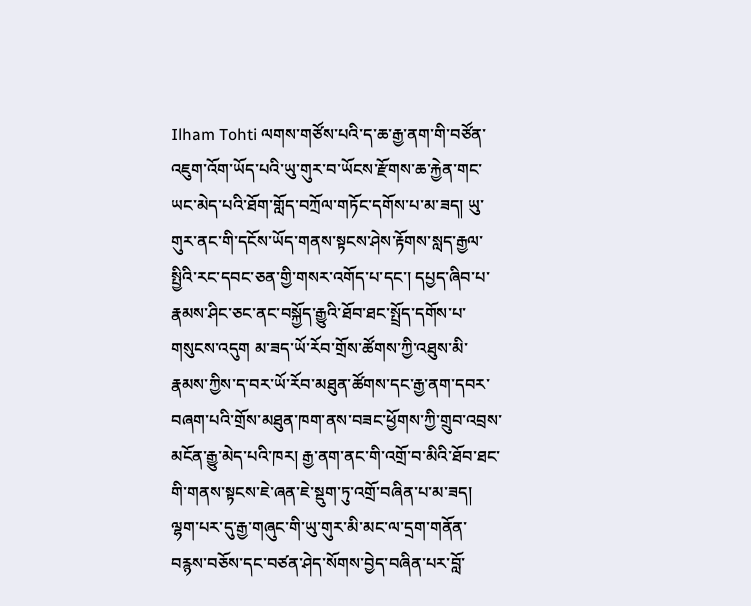Ilham Tohti ལགས་གཙོས་པའི་ད་ཆ་རྒྱ་ནག་གི་བཙོན་འཇུག་འོག་ཡོད་པའི་ཡུ་གུར་བ་ཡོངས་རྫོགས་ཆ་རྐྱེན་གང་ཡང་མེད་པའི་ཐོག་གློད་བཀྲོལ་གཏོང་དགོས་པ་མ་ཟད། ཡུ་གུར་ནང་གི་དངོས་ཡོད་གནས་སྟངས་ཤེས་རྟོགས་སླད་རྒྱལ་སྤྱིའི་རང་དབང་ཅན་གྱི་གསར་འགོད་པ་དང་། དཔྱད་ཞིབ་པ་རྣམས་ཤིང་ཅང་ནང་བསྐྱོད་རྒྱུའི་ཐོབ་ཐང་སྤྲོད་དགོས་པ་གསུངས་འདུག མ་ཟད་ཡོ་རོབ་གྲོས་ཚོགས་ཀྱི་འཐུས་མི་རྣམས་ཀྱིས་ད་བར་ཡོ་རོབ་མཐུན་ཚོགས་དང་རྒྱ་ནག་དབར་བཞག་པའི་གྲོས་མཐུན་ཁག་ནས་བཟང་ཕྱོགས་ཀྱི་གྲུབ་འབྲས་མངོན་རྒྱུ་མེད་པའི་ཁར། རྒྱ་ནག་ནང་གི་འགྲོ་བ་མིའི་ཐོབ་ཐང་གི་གནས་སྟངས་ཇེ་ཞན་ཇེ་སྡུག་ཏུ་འགྲོ་བཞིན་པ་མ་ཟད། ལྷག་པར་དུ་རྒྱ་གཞུང་གི་ཡུ་གུར་མི་མང་ལ་དྲག་གནོན་བརྙས་བཅོས་དང་བཙན་ཤེད་སོགས་བྱེད་བཞིན་པར་བློ་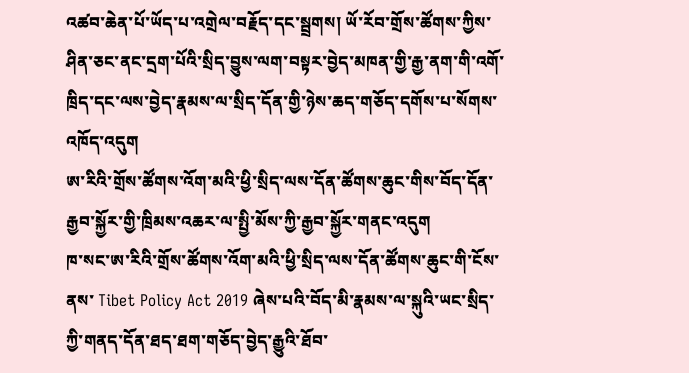འཚབ་ཆེན་པོ་ཡོད་པ་འགྲེལ་བརྗོད་དང་སྦྲགས། ཡོ་རོབ་གྲོས་ཚོགས་ཀྱིས་ཤིན་ཅང་ནང་དྲག་པོའི་སྲིད་བྱུས་ལག་བསྟར་བྱེད་མཁན་གྱི་རྒྱ་ནག་གི་འགོ་ཁྲིད་དང་ལས་བྱེད་རྣམས་ལ་སྲིད་དོན་གྱི་ཉེས་ཆད་གཅོད་དགོས་པ་སོགས་འཁོད་འདུག
ཨ་རིའི་གྲོས་ཚོགས་འོག་མའི་ཕྱི་སྲིད་ལས་དོན་ཚོགས་ཆུང་གིས་བོད་དོན་རྒྱབ་སྐྱོར་གྱི་ཁྲིམས་འཆར་ལ་སྤྱི་མོས་ཀྱི་རྒྱབ་སྐྱོར་གནང་འདུག
ཁ་སང་ཨ་རིའི་གྲོས་ཚོགས་འོག་མའི་ཕྱི་སྲིད་ལས་དོན་ཚོགས་ཆུང་གི་ངོས་ནས་ Tibet Policy Act 2019 ཞེས་པའི་བོད་མི་རྣམས་ལ་སྐུའི་ཡང་སྲིད་ཀྱི་གནད་དོན་ཐད་ཐག་གཅོད་བྱེད་རྒྱུའི་ཐོབ་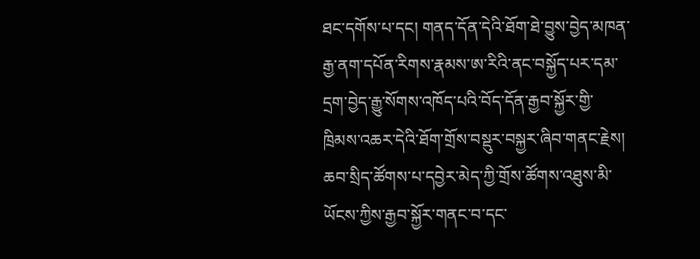ཐང་དགོས་པ་དང། གནད་དོན་དེའི་ཐོག་ཐེ་བྱུས་བྱེད་མཁན་རྒྱ་ནག་དཔོན་རིགས་རྣམས་ཨ་རིའི་ནང་བསྐྱོད་པར་དམ་དྲག་བྱེད་རྒྱུ་སོགས་འཁོད་པའི་བོད་དོན་རྒྱབ་སྐྱོར་གྱི་ཁྲིམས་འཆར་དེའི་ཐོག་གྲོས་བསྡུར་བསྐྱར་ཞིབ་གནང་རྗེས། ཆབ་སྲིད་ཚོགས་པ་དབྱེར་མེད་ཀྱི་གྲོས་ཚོགས་འཐུས་མི་ཡོངས་ཀྱིས་རྒྱབ་སྐྱོར་གནང་བ་དང་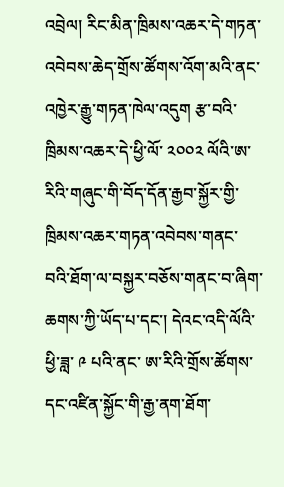འབྲེལ། རིང་མིན་ཁྲིམས་འཆར་དེ་གཏན་འབེབས་ཆེད་གྲོས་ཚོགས་འོག་མའི་ནང་འཁྱེར་རྒྱུ་གཏན་ཁེལ་འདུག རྩ་བའི་ཁྲིམས་འཆར་དེ་ཕྱི་ལོ་ ༢༠༠༢ ལོའི་ཨ་རིའི་གཞུང་གི་བོད་དོན་རྒྱབ་སྐྱོར་གྱི་ཁྲིམས་འཆར་གཏན་འབེབས་གནང་བའི་ཐོག་ལ་བསྐྱར་བཅོས་གནང་བ་ཞིག་ཆགས་ཀྱི་ཡོད་པ་དང་། དེའང་འདི་ལོའི་ཕྱི་ཟླ་ ༩ པའི་ནང་ ཨ་རིའི་གྲོས་ཚོགས་དང་འཛིན་སྐྱོང་གི་རྒྱ་ནག་ཐོག་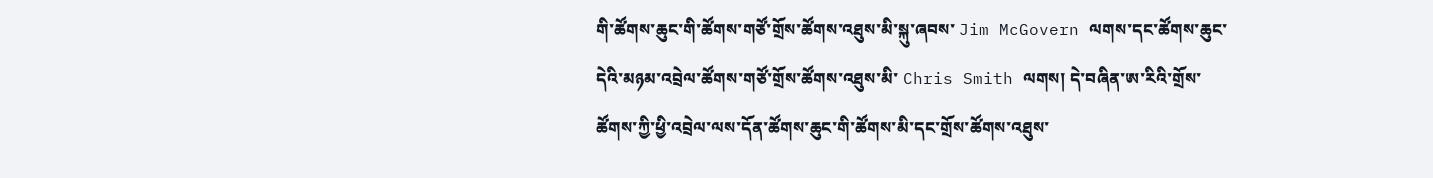གི་ཚོགས་ཆུང་གི་ཚོགས་གཙོ་གྲོས་ཚོགས་འཐུས་མི་སྐུ་ཞབས་ Jim McGovern ལགས་དང་ཚོགས་ཆུང་དེའི་མཉམ་འབྲེལ་ཚོགས་གཙོ་གྲོས་ཚོགས་འཐུས་མི་ Chris Smith ལགས། དེ་བཞིན་ཨ་རིའི་གྲོས་ཚོགས་ཀྱི་ཕྱི་འབྲེལ་ལས་དོན་ཚོགས་ཆུང་གི་ཚོགས་མི་དང་གྲོས་ཚོགས་འཐུས་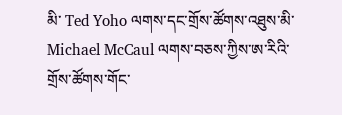མི་ Ted Yoho ལགས་དང་གྲོས་ཚོགས་འཐུས་མི་ Michael McCaul ལགས་བཅས་ཀྱིས་ཨ་རིའི་གྲོས་ཚོགས་གོང་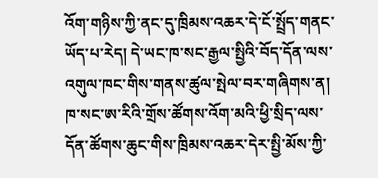འོག་གཉིས་ཀྱི་ནང་དུ་ཁྲིམས་འཆར་དེ་ངོ་སྤྲོད་གནང་ཡོད་པ་རེད། དེ་ཡང་ཁ་སང་རྒྱལ་སྤྱིའི་བོད་དོན་ལས་འགུལ་ཁང་གིས་གནས་ཚུལ་སྤེལ་བར་གཞིགས་ན། ཁ་སང་ཨ་རིའི་གྲོས་ཚོགས་འོག་མའི་ཕྱི་སྲིད་ལས་དོན་ཚོགས་ཆུང་གིས་ཁྲིམས་འཆར་དེར་སྤྱི་མོས་ཀྱི་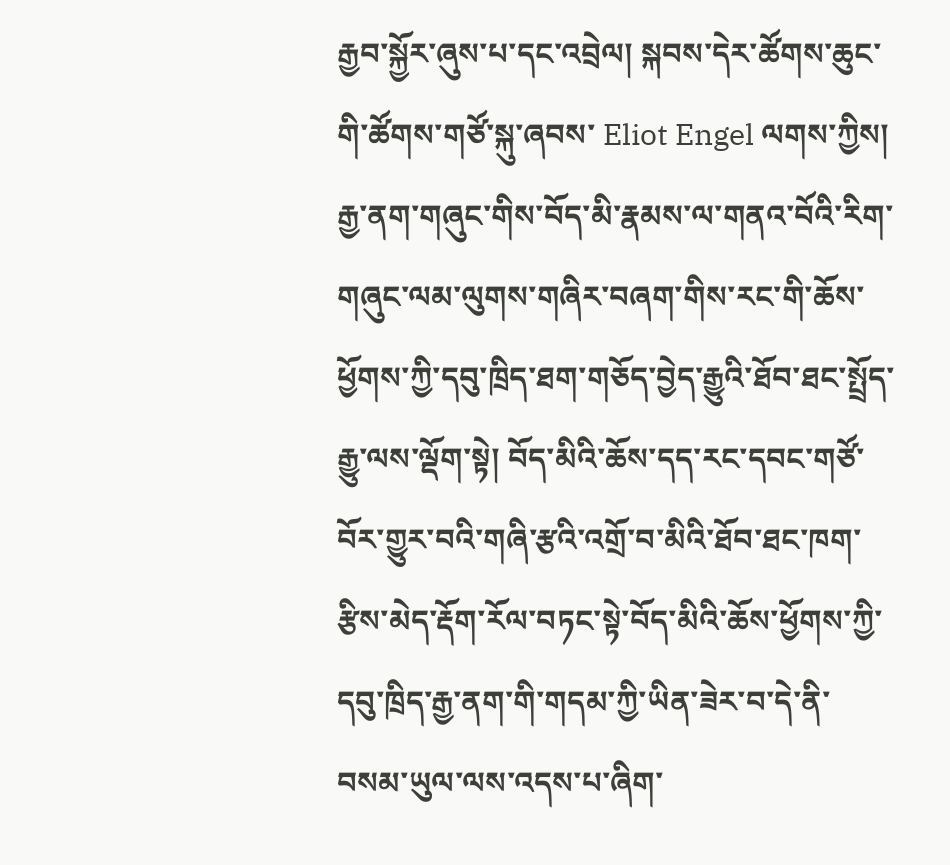རྒྱབ་སྐྱོར་ཞུས་པ་དང་འབྲེལ། སྐབས་དེར་ཚོགས་ཆུང་གི་ཚོགས་གཙོ་སྐུ་ཞབས་ Eliot Engel ལགས་ཀྱིས། རྒྱ་ནག་གཞུང་གིས་བོད་མི་རྣམས་ལ་གནའ་བོའི་རིག་གཞུང་ལམ་ལུགས་གཞིར་བཞག་གིས་རང་གི་ཆོས་ཕྱོགས་ཀྱི་དབུ་ཁྲིད་ཐག་གཅོད་བྱེད་རྒྱུའི་ཐོབ་ཐང་སྤྲོད་རྒྱུ་ལས་ལྡོག་སྟེ། བོད་མིའི་ཆོས་དད་རང་དབང་གཙོ་བོར་གྱུར་བའི་གཞི་རྩའི་འགྲོ་བ་མིའི་ཐོབ་ཐང་ཁག་རྩིས་མེད་རྡོག་རོལ་བཏང་སྟེ་བོད་མིའི་ཆོས་ཕྱོགས་ཀྱི་དབུ་ཁྲིད་རྒྱ་ནག་གི་གདམ་ཀྱི་ཡིན་ཟེར་བ་དེ་ནི་བསམ་ཡུལ་ལས་འདས་པ་ཞིག་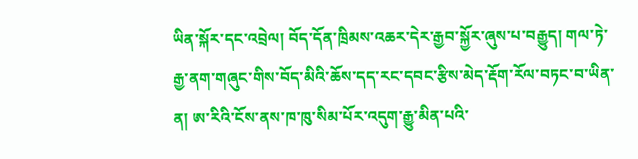ཡིན་སྐོར་དང་འབྲེལ། བོད་དོན་ཁྲིམས་འཆར་དེར་རྒྱབ་སྐྱོར་ཞུས་པ་བརྒྱུད། གལ་ཏེ་རྒྱ་ནག་གཞུང་གིས་བོད་མིའི་ཆོས་དད་རང་དབང་རྩིས་མེད་རྡོག་རོལ་བཏང་བ་ཡིན་ན། ཨ་རིའི་ངོས་ནས་ཁ་ཁུ་སིམ་པོར་འདུག་རྒྱུ་མིན་པའི་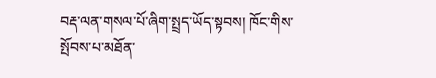བརྡ་ལན་གསལ་པོ་ཞིག་སྤྲད་ཡོད་སྟབས། ཁོང་གིས་སྤོབས་པ་མཐོན་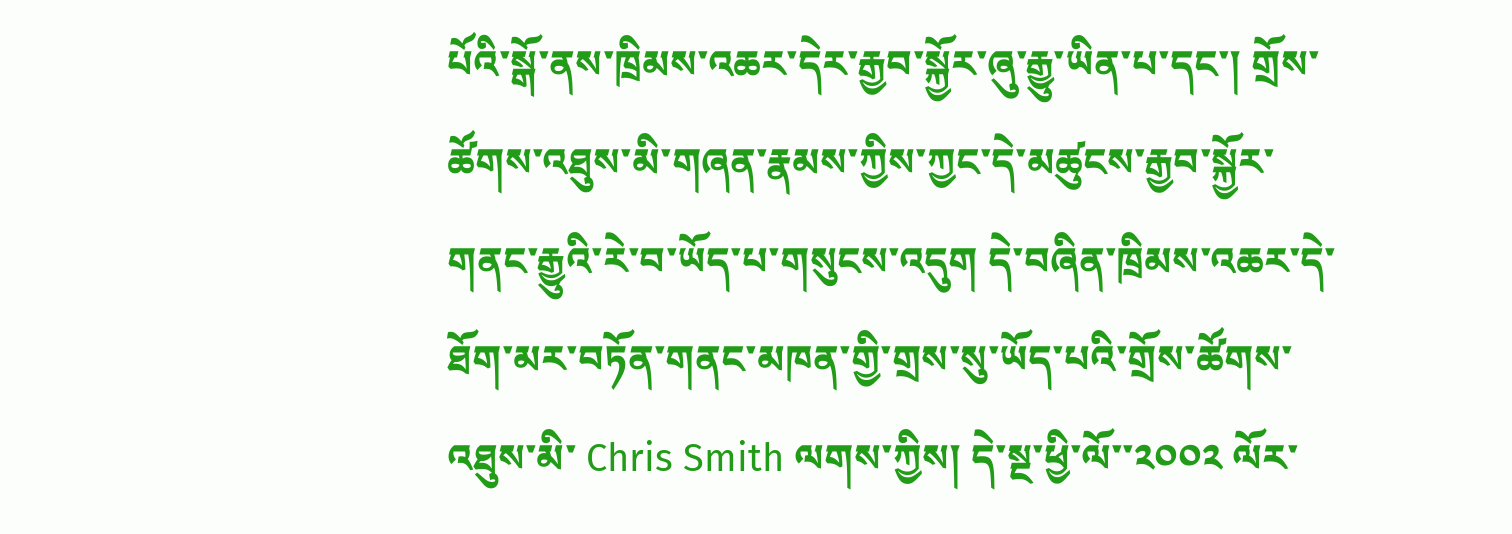པོའི་སྒོ་ནས་ཁྲིམས་འཆར་དེར་རྒྱབ་སྐྱོར་ཞུ་རྒྱུ་ཡིན་པ་དང་། གྲོས་ཚོགས་འཐུས་མི་གཞན་རྣམས་ཀྱིས་ཀྱང་དེ་མཚུངས་རྒྱབ་སྐྱོར་གནང་རྒྱུའི་རེ་བ་ཡོད་པ་གསུངས་འདུག དེ་བཞིན་ཁྲིམས་འཆར་དེ་ཐོག་མར་བཏོན་གནང་མཁན་གྱི་གྲས་སུ་ཡོད་པའི་གྲོས་ཚོགས་འཐུས་མི་ Chris Smith ལགས་ཀྱིས། དེ་སྔ་ཕྱི་ལོ་་༢༠༠༢ ལོར་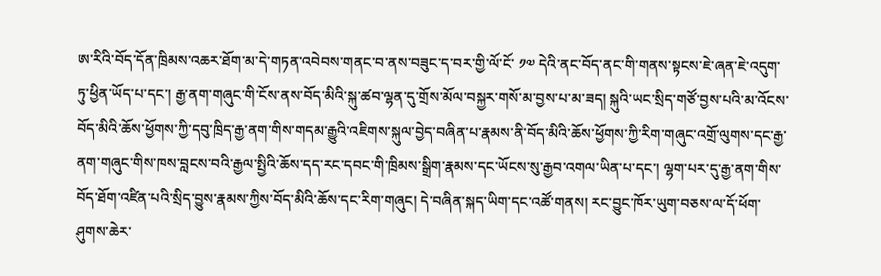ཨ་རིའི་བོད་དོན་ཁྲིམས་འཆར་ཐོག་མ་དེ་གཏན་འབེབས་གནང་བ་ནས་བཟུང་ད་བར་གྱི་ལོ་ངོ་ ༡༧ དེའི་ནང་བོད་ནང་གི་གནས་སྟངས་ཇེ་ཞན་ཇེ་འདུག་ཏུ་ཕྱིན་ཡོད་པ་དང་། རྒྱ་ནག་གཞུང་གི་ངོས་ནས་བོད་མིའི་སྐུ་ཚབ་ལྷན་དུ་གྲོས་མོལ་བསྐྱར་གསོ་མ་བྱས་པ་མ་ཟད། སྐུའི་ཡང་སྲིད་གཙོ་བྱས་པའི་མ་འོངས་བོད་མིའི་ཆོས་ཕྱོགས་ཀྱི་དབུ་ཁྲིད་རྒྱ་ནག་གིས་གདམ་རྒྱུའི་འཇིགས་སྐུལ་བྱེད་བཞིན་པ་རྣམས་ནི་བོད་མིའི་ཆོས་ཕྱོགས་ཀྱི་རིག་གཞུང་འགྲོ་ལུགས་དང་རྒྱ་ནག་གཞུང་གིས་ཁས་བླངས་བའི་རྒྱལ་སྤྱིའི་ཆོས་དད་རང་དབང་གི་ཁྲིམས་སྒྲིག་རྣམས་དང་ཡོངས་སུ་རྒྱབ་འགལ་ཡིན་པ་དང་། ལྷག་པར་དུ་རྒྱ་ནག་གིས་བོད་ཐོག་འཛིན་པའི་སྲིད་བྱུས་རྣམས་ཀྱིས་བོད་མིའི་ཆོས་དང་རིག་གཞུང། དེ་བཞིན་སྐད་ཡིག་དང་འཚོ་གནས། རང་བྱུང་ཁོར་ཡུག་བཅས་ལ་དོ་ཕོག་ཤུགས་ཆེར་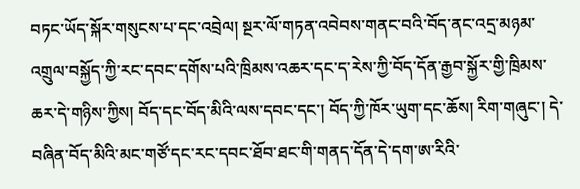བཏང་ཡོད་སྐོར་གསུངས་པ་དང་འབྲེལ། སྔར་ལོ་གཏན་འབེབས་གནང་བའི་བོད་ནང་འདྲ་མཉམ་འགྲུལ་བསྐྱོད་ཀྱི་རང་དབང་དགོས་པའི་ཁྲིམས་འཆར་དང་ད་རེས་ཀྱི་བོད་དོན་རྒྱབ་སྐྱོར་གྱི་ཁྲིམས་ཆར་དེ་གཉིས་ཀྱིས། བོད་དང་བོད་མིའི་ལས་དབང་དང་། བོད་ཀྱི་ཁོར་ཡུག་དང་ཆོས། རིག་གཞུང་། དེ་བཞིན་བོད་མིའི་མང་གཙོ་དང་རང་དབང་ཐོབ་ཐང་གི་གནད་དོན་དེ་དག་ཨ་རིའི་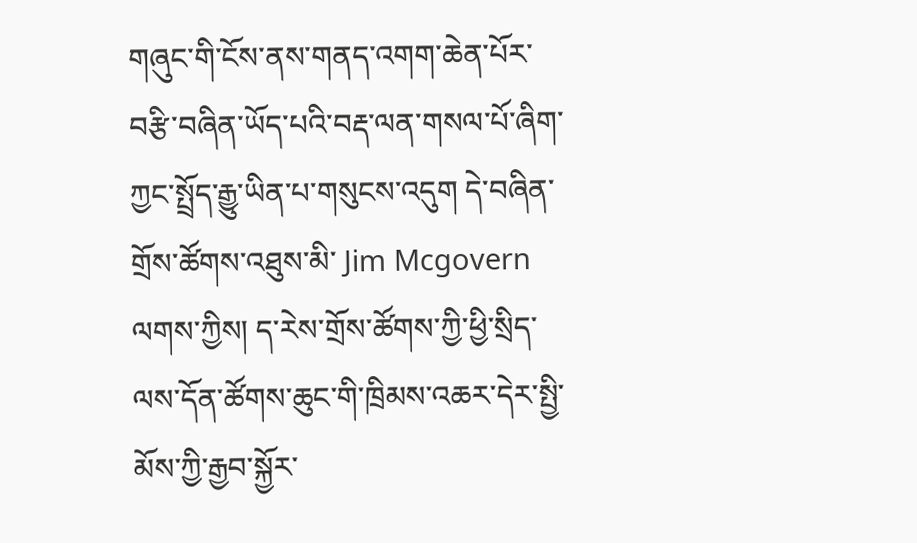གཞུང་གི་ངོས་ནས་གནད་འགག་ཆེན་པོར་བརྩི་བཞིན་ཡོད་པའི་བརྡ་ལན་གསལ་པོ་ཞིག་ཀྱང་སྤྲོད་རྒྱུ་ཡིན་པ་གསུངས་འདུག དེ་བཞིན་གྲོས་ཚོགས་འཐུས་མི་ Jim Mcgovern ལགས་ཀྱིས། ད་རེས་གྲོས་ཚོགས་ཀྱི་ཕྱི་སྲིད་ལས་དོན་ཚོགས་ཆུང་གི་ཁྲིམས་འཆར་དེར་སྤྱི་མོས་ཀྱི་རྒྱབ་སྐྱོར་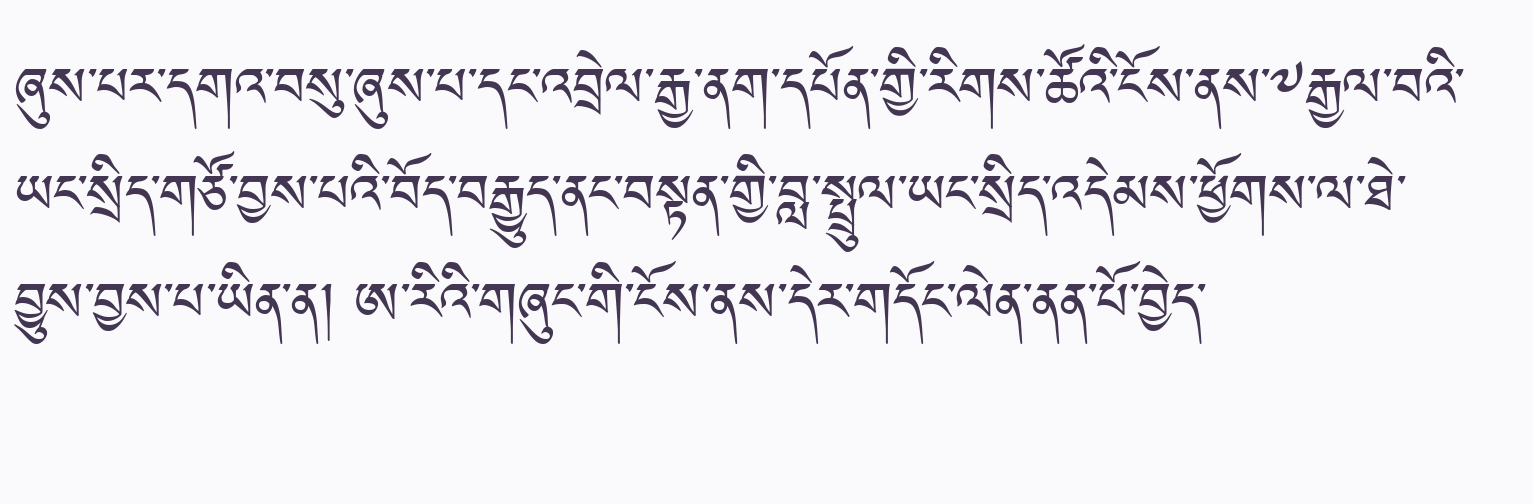ཞུས་པར་དགའ་བསུ་ཞུས་པ་དང་འབྲེལ་རྒྱ་ནག་དཔོན་གྱི་རིགས་ཚོའི་ངོས་ནས་༸རྒྱལ་བའི་ཡང་སྲིད་གཙོ་བྱས་པའི་བོད་བརྒྱུད་ནང་བསྟན་གྱི་བླ་སྤྲུལ་ཡང་སྲིད་འདེམས་ཕྱོགས་ལ་ཐེ་བྱུས་བྱས་པ་ཡིན་ན། ཨ་རིའི་གཞུང་གི་ངོས་ནས་དེར་གདོང་ལེན་ནན་པོ་བྱེད་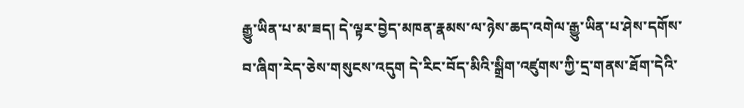རྒྱུ་ཡིན་པ་མ་ཟད། དེ་ལྟར་བྱེད་མཁན་རྣམས་ལ་ཉེས་ཆད་འགེལ་རྒྱུ་ཡིན་པ་ཤེས་དགོས་བ་ཞིག་རེད་ཅེས་གསུངས་འདུག དེ་རིང་བོད་མིའི་སྒྲིག་འཛུགས་ཀྱི་དྲ་གནས་ཐོག་དེའི་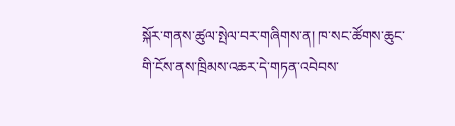སྐོར་གནས་ཚུལ་སྤེལ་བར་གཞིགས་ན། ཁ་སང་ཚོགས་ཆུང་གི་ངོས་ནས་ཁྲིམས་འཆར་དེ་གཏན་འབེབས་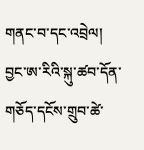གནང་བ་དང་འབྲེལ། བྱང་ཨ་རིའི་སྐུ་ཚབ་དོན་གཅོད་དངོས་གྲུབ་ཚེ་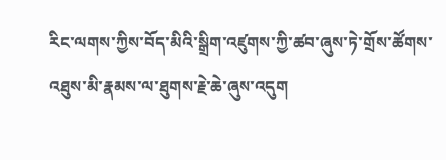རིང་ལགས་ཀྱིས་བོད་མིའི་སྒྲིག་འཛུགས་ཀྱི་ཚབ་ཞུས་ཏེ་གྲོས་ཚོགས་འཐུས་མི་རྣམས་ལ་ཐུགས་རྗེ་ཆེ་ཞུས་འདུག